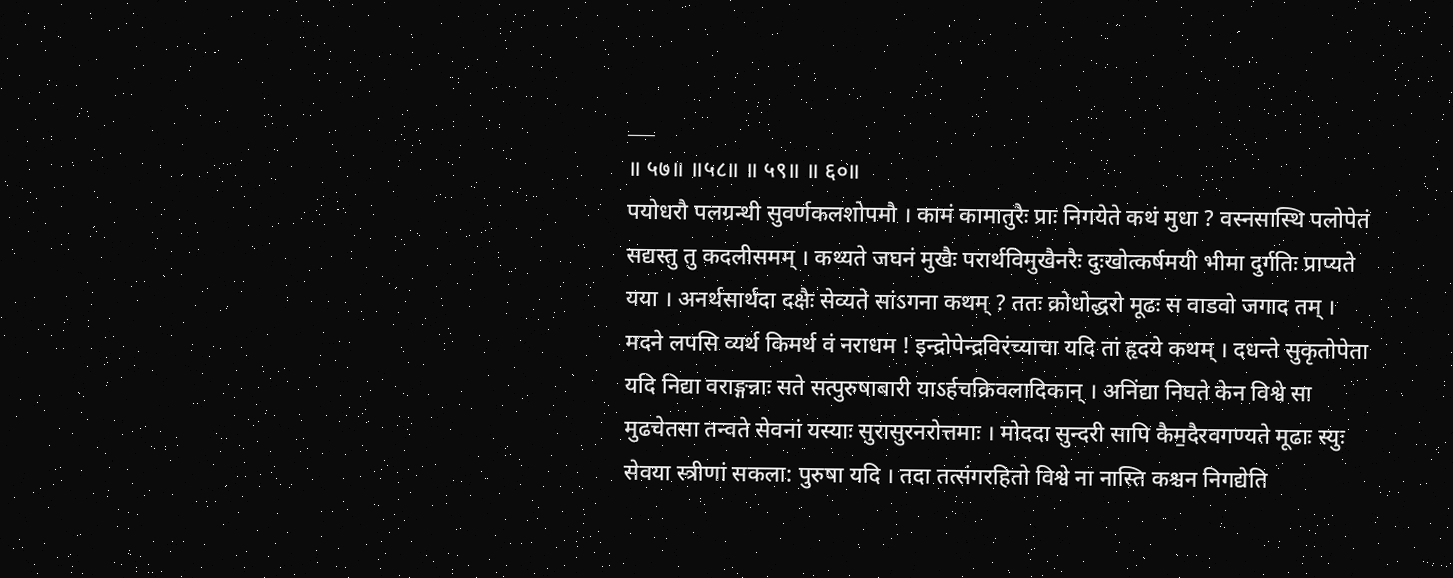___
॥ ५७॥ ॥५८॥ ॥ ५९॥ ॥ ६०॥
पयोधरौ पलग्रन्थी सुवर्णकलशोपमौ । कामं कामातुरैः प्राः निगयेते कथं मुधा ? वस्नसास्थि पलोपेतं सद्यस्तु तु कदलीसमम् । कथ्यते जघनं मुखैः परार्थविमुखैनरैः दुःखोत्कर्षमयी भीमा दुर्गतिः प्राप्यते यया । अनर्थसार्थदा दक्षैः सेव्यते सांऽगना कथम् ? ततः क्रोधोद्धरो मूढः स वाडवो जगाद तम् । मदने लपसि व्यर्थ किमर्थ वं नराधम ! इन्द्रोपेन्द्रविरंच्याचा यदि तां हृदये कथम् । दधन्ते सुकृतोपेता यदि निद्या वराङ्गन्नाः सते सत्पुरुषाबारी याऽर्हचक्रिवलादिकान् । अनिंद्या निघते केन विश्वे सा मुढचेतसा तन्वते सेवनां यस्याः सुरासुरनरोत्तमाः । मोददा सुन्दरी सापि कैम॒दैरवगण्यते मूढाः स्युः सेवया स्त्रीणां सकला: पुरुषा यदि । तदा तत्संगरहितो विश्वे ना नास्ति कश्चन निगद्येति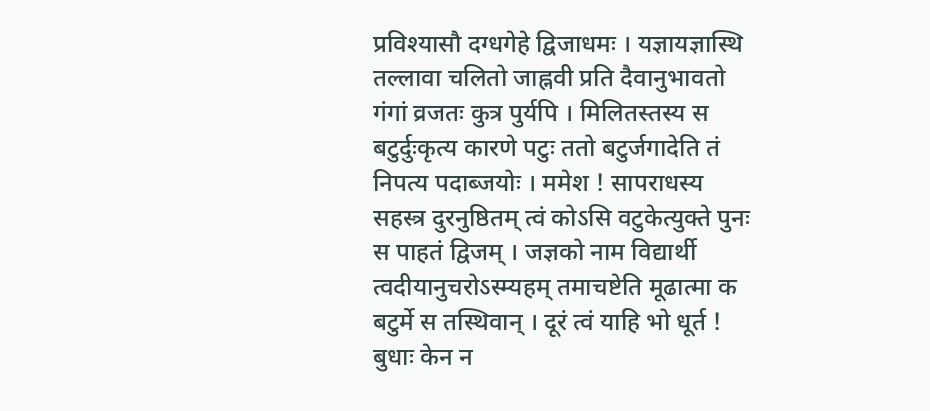प्रविश्यासौ दग्धगेहे द्विजाधमः । यज्ञायज्ञास्थि तल्लावा चलितो जाह्नवी प्रति दैवानुभावतो गंगां व्रजतः कुत्र पुर्यपि । मिलितस्तस्य स बटुर्दुःकृत्य कारणे पटुः ततो बटुर्जगादेति तं निपत्य पदाब्जयोः । ममेश ! सापराधस्य सहस्त्र दुरनुष्ठितम् त्वं कोऽसि वटुकेत्युक्ते पुनः स पाहतं द्विजम् । जज्ञको नाम विद्यार्थी त्वदीयानुचरोऽस्म्यहम् तमाचष्टेति मूढात्मा क बटुर्मे स तस्थिवान् । दूरं त्वं याहि भो धूर्त ! बुधाः केन न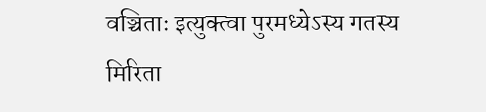वञ्चिताः इत्युक्त्वा पुरमध्येऽस्य गतस्य मिरिता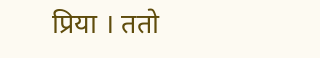प्रिया । ततो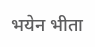भयेन भीता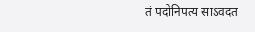तं पदोनिपत्य साऽवदत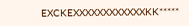EXCKEXXXXXXXXXXXXKK*****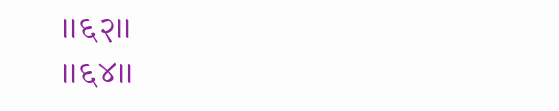॥६२॥
॥६४॥